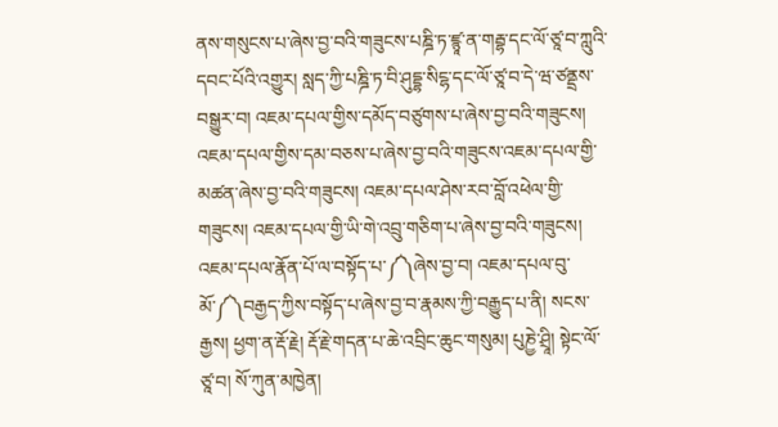ནས་གསུངས་པ་ཞེས་བྱ་བའི་གཟུངས་པཎྜི་ཏ་ཛྙཱ་ན་གརྦྷ་དང་ལོ་ཙཱ་བ་ཀླུའི་དབང་པོའི་འགྱུར། སླད་ཀྱི་པཎྜི་ཏ་བི་ཤུདྡྷ་སིངྷ་དང་ལོ་ཙཱ་བ་དེ་ཝ་ཙནྡྲས་བསྒྱུར་བ། འཇམ་དཔལ་གྱིས་དམོད་བཙུགས་པ་ཞེས་བྱ་བའི་གཟུངས། འཇམ་དཔལ་གྱིས་དམ་བཅས་པ་ཞེས་བྱ་བའི་གཟུངས་འཇམ་དཔལ་གྱི་མཚན་ཞེས་བྱ་བའི་གཟུངས། འཇམ་དཔལ་ཤེས་རབ་བློ་འཕེལ་གྱི་གཟུངས། འཇམ་དཔལ་གྱི་ཡི་གེ་འབྲུ་གཅིག་པ་ཞེས་བྱ་བའི་གཟུངས། འཇམ་དཔལ་རྣོན་པོ་ལ་བསྟོད་པ་༼༽ཞེས་བྱ་བ། འཇམ་དཔལ་བུ་མོ་༼༽བརྒྱད་ཀྱིས་བསྟོད་པ་ཞེས་བྱ་བ་རྣམས་ཀྱི་བརྒྱུད་པ་ནི། སངས་རྒྱས། ཕྱག་ན་རྡོ་རྗེ། རྡོ་རྗེ་གདན་པ་ཆེ་འབྲིང་ཆུང་གསུམ། པུཎྱེ་ཤྲཱི། སྟེང་ལོ་ཙཱ་བ། སོ་ཀུན་མཁྱེན།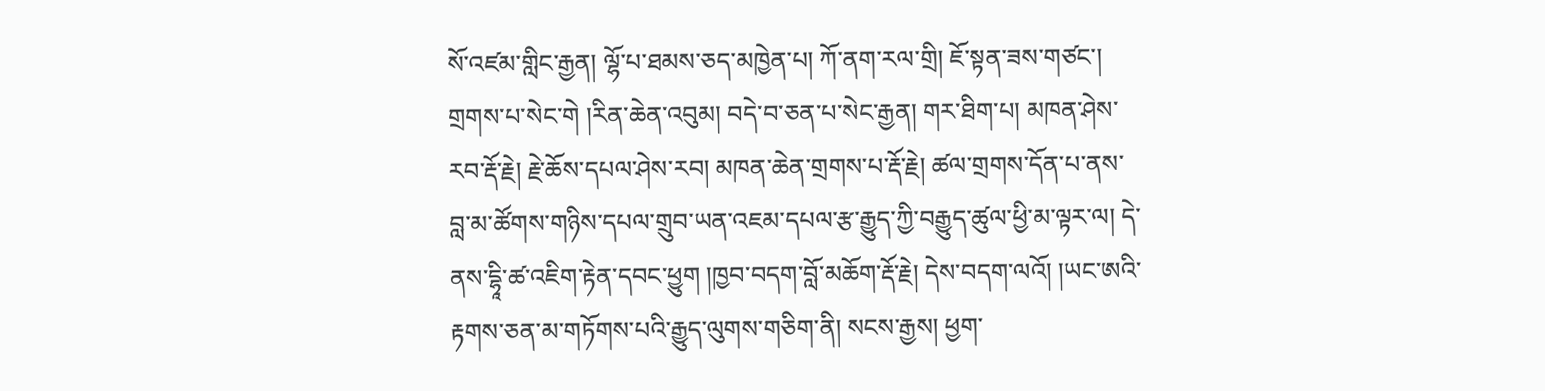སོ་འཛམ་གླིང་རྒྱན། ལྷོ་པ་ཐམས་ཅད་མཁྱེན་པ། ཀོ་ནག་རལ་གྲི། ཇོ་སྟན་ཟས་གཙང་། གྲགས་པ་སེང་གེ །རིན་ཆེན་འབུམ། བདེ་བ་ཅན་པ་སེང་རྒྱན། གར་ཐིག་པ། མཁན་ཤེས་རབ་རྡོ་རྗེ། རྗེ་ཆོས་དཔལ་ཤེས་རབ། མཁན་ཆེན་གྲགས་པ་རྡོ་རྗེ། ཚལ་གྲགས་དོན་པ་ནས་བླ་མ་ཚོགས་གཉིས་དཔལ་གྲུབ་ཡན་འཇམ་དཔལ་རྩ་རྒྱུད་ཀྱི་བརྒྱུད་ཚུལ་ཕྱི་མ་ལྟར་ལ། དེ་ནས་དྷཱི་ཚ་འཇིག་རྟེན་དབང་ཕྱུག །ཁྱབ་བདག་བློ་མཆོག་རྡོ་རྗེ། དེས་བདག་ལའོ། །ཡང་ཨའི་རྟགས་ཅན་མ་གཏོགས་པའི་རྒྱུད་ལུགས་གཅིག་ནི། སངས་རྒྱས། ཕྱག་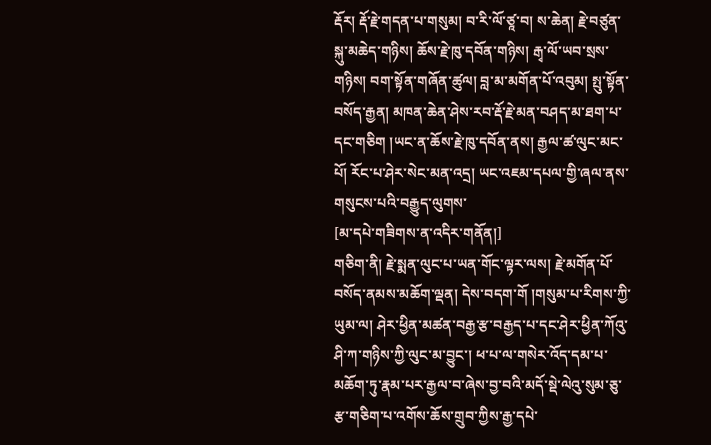རྡོར། རྡོ་རྗེ་གདན་པ་གསུམ། བ་རི་ལོ་ཙཱ་བ། ས་ཆེན། རྗེ་བཙུན་སྐུ་མཆེད་གཉིས། ཆོས་རྗེ་ཁུ་དབོན་གཉིས། རྒྭ་ལོ་ཡབ་སྲས་གཉིས། བག་སྟོན་གཞོན་ཚུལ། བླ་མ་མགོན་པོ་འབུམ། སྤུ་སྟོན་བསོད་རྒྱན། མཁན་ཆེན་ཤེས་རབ་རྡོ་རྗེ་མན་བཤད་མ་ཐག་པ་དང་གཅིག །ཡང་ན་ཆོས་རྗེ་ཁུ་དབོན་ནས། རྒྱལ་ཚ་ལུང་མང་པོ། རོང་པ་ཤེར་སེང་མན་འདྲ། ཡང་འཇམ་དཔལ་གྱི་ཞལ་ནས་གསུངས་པའི་བརྒྱུད་ལུགས་
[མ་དཔེ་གཟིགས་ན་འདིར་གནོན།]
གཅིག་ནི། རྗེ་སྨན་ལུང་པ་ཡན་གོང་ལྟར་ལས། རྗེ་མགོན་པོ་བསོད་ནམས་མཆོག་ལྡན། དེས་བདག་གོ །གསུམ་པ་རིགས་ཀྱི་ཡུམ་ལ། ཤེར་ཕྱིན་མཚན་བརྒྱ་རྩ་བརྒྱད་པ་དང་ཤེར་ཕྱིན་ཀོའུ་ཤི་ཀ་གཉིས་ཀྱི་ལུང་མ་བྱུང་། ཕ་པ་ལ་གསེར་འོད་དམ་པ་མཆོག་ཏུ་རྣམ་པར་རྒྱལ་བ་ཞེས་བྱ་བའི་མདོ་སྡེ་ལེའུ་སུམ་ཅུ་རྩ་གཅིག་པ་འགོས་ཆོས་གྲུབ་ཀྱིས་རྒྱ་དཔེ་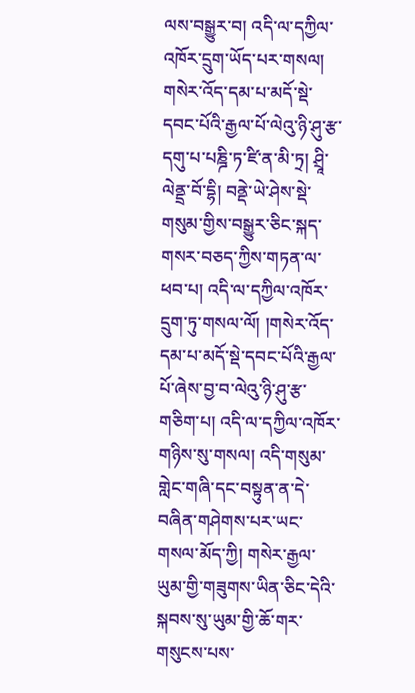ལས་བསྒྱུར་བ། འདི་ལ་དཀྱིལ་འཁོར་དྲུག་ཡོད་པར་གསལ། གསེར་འོད་དམ་པ་མདོ་སྡེ་དབང་པོའི་རྒྱལ་པོ་ལེའུ་ཉི་ཤུ་རྩ་དགུ་པ་པཎྜི་ཏ་ཛི་ན་མི་ཏྲ། ཤྲཱི་ལེནྡྲ་བོ་དྷི། བནྡེ་ཡེ་ཤེས་སྡེ་གསུམ་གྱིས་བསྒྱུར་ཅིང་སྐད་གསར་བཅད་ཀྱིས་གཏན་ལ་ཕབ་པ། འདི་ལ་དཀྱིལ་འཁོར་དྲུག་ཏུ་གསལ་ལོ། །གསེར་འོད་དམ་པ་མདོ་སྡེ་དབང་པོའི་རྒྱལ་པོ་ཞེས་བྱ་བ་ལེའུ་ཉི་ཤུ་རྩ་གཅིག་པ། འདི་ལ་དཀྱིལ་འཁོར་གཉིས་སུ་གསལ། འདི་གསུམ་གླེང་གཞི་དང་བསྟུན་ན་དེ་བཞིན་གཤེགས་པར་ཡང་གསལ་མོད་ཀྱི། གསེར་རྒྱལ་ཡུམ་གྱི་གཟུགས་ཡིན་ཅིང་དེའི་སྐབས་སུ་ཡུམ་གྱི་ཆོ་གར་གསུངས་པས་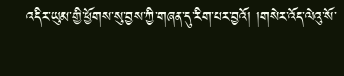འདིར་ཡུམ་གྱི་ཕྱོགས་སུ་བྱས་ཀྱི་གཞན་དུ་རིག་པར་བྱའོ། །གསེར་འོད་ལེའུ་སོ་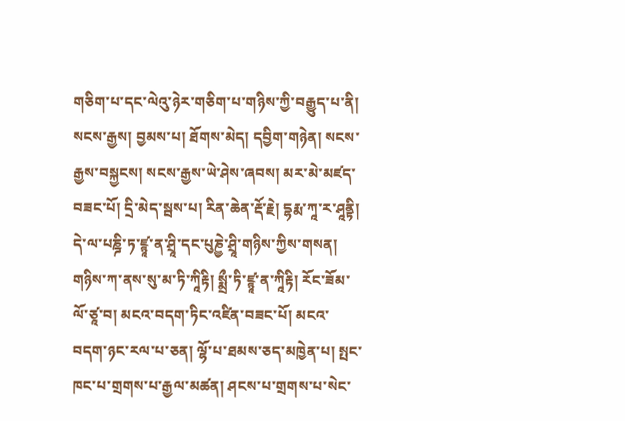གཅིག་པ་དང་ལེའུ་ཉེར་གཅིག་པ་གཉིས་ཀྱི་བརྒྱུད་པ་ནི། སངས་རྒྱས། བྱམས་པ། ཐོགས་མེད། དབྱིག་གཉེན། སངས་རྒྱས་བསྐྱངས། སངས་རྒྱས་ཡེ་ཤེས་ཞབས། མར་མེ་མཛད་བཟང་པོ། དྲི་མེད་སྦས་པ། རིན་ཆེན་རྡོ་རྗེ། དྷརྨ་ཀཱ་ར་ཤཱནྟི། དེ་ལ་པཎྜི་ཏ་ཛྙཱ་ན་ཤྲཱི་དང་པུཎྱེ་ཤྲཱི་གཉིས་ཀྱིས་གསན། གཉིས་ཀ་ནས་སུ་མ་ཏི་ཀཱིརྟི། སྨྲྀ་ཏི་ཛྙཱ་ན་ཀཱིརྟི། རོང་ཟོམ་ལོ་ཙཱ་བ། མངའ་བདག་ཏིང་འཛིན་བཟང་པོ། མངའ་བདག་ཉང་རལ་པ་ཅན། ལྷོ་པ་ཐམས་ཅད་མཁྱེན་པ། སྤང་ཁང་པ་གྲགས་པ་རྒྱལ་མཚན། ཤངས་པ་གྲགས་པ་སེང་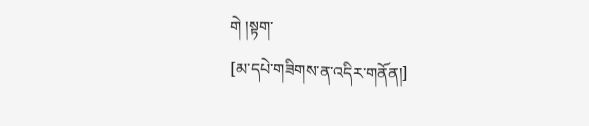གེ །སྟག་
[མ་དཔེ་གཟིགས་ན་འདིར་གནོན།]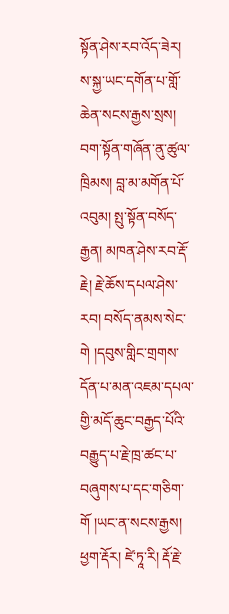སྟོན་ཤེས་རབ་འོད་ཟེར། ས་སྐྱ་ཡང་དགོན་པ་གློ་ཆེན་སངས་རྒྱས་སྲས། བག་སྟོན་གཞོན་ནུ་ཚུལ་ཁྲིམས། བླ་མ་མགོན་པོ་འབུམ། སྤུ་སྟོན་བསོད་རྒྱན། མཁན་ཤེས་རབ་རྡོ་རྗེ། རྗེ་ཆོས་དཔལ་ཤེས་རབ། བསོད་ནམས་སེང་གེ །དབུས་གླིང་གྲགས་དོན་པ་མན་འཇམ་དཔལ་གྱི་མདོ་ཆུང་བརྒྱད་པོའི་བརྒྱུད་པ་རྗེ་ཁྲ་ཚང་པ་བཞུགས་པ་དང་གཅིག་གོ །ཡང་ན་སངས་རྒྱས། ཕྱག་རྡོར། ཛེ་ཏཱ་རི། རྡོ་རྗེ་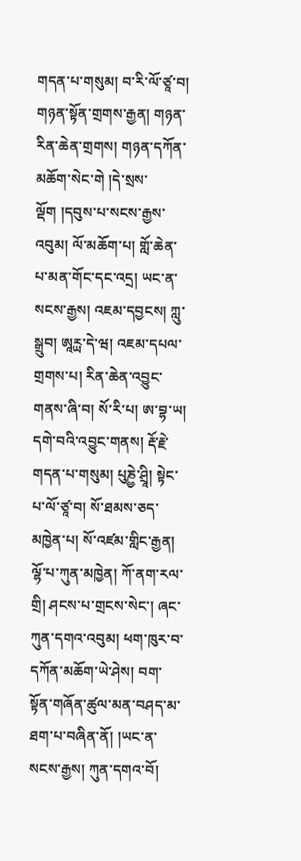གདན་པ་གསུམ། བ་རི་ལོ་ཙཱ་བ། གཉན་སྟོན་གྲགས་རྒྱན། གཉན་རིན་ཆེན་གྲགས། གཉན་དཀོན་མཆོག་སེང་གེ །དེ་སྲས་ལྡོག །དབུས་པ་སངས་རྒྱས་འབུམ། ལོ་མཆོག་པ། གློ་ཆེན་པ་མན་གོང་དང་འདྲ། ཡང་ན་སངས་རྒྱས། འཇམ་དབྱངས། ཀླུ་སྒྲུབ། ཨཱཪྻ་དེ་ཝ། འཇམ་དཔལ་གྲགས་པ། རིན་ཆེན་འབྱུང་གནས་ཞི་བ། སོ་རི་པ། ཨ་བྷ་ཡ། དགེ་བའི་འབྱུང་གནས། རྡོ་རྗེ་གདན་པ་གསུམ། པུཎྱེ་ཤྲཱི། སྟེང་པ་ལོ་ཙཱ་བ། སོ་ཐམས་ཅད་མཁྱེན་པ། སོ་འཛམ་གླིང་རྒྱན། ལྷོ་པ་ཀུན་མཁྱེན། ཀོ་ནག་རལ་གྲི། ཤངས་པ་གྲངས་སེང་། ཞང་ཀུན་དགའ་འབུམ། ཕག་ཁུར་བ་དཀོན་མཆོག་ཡེ་ཤེས། བག་སྟོན་གཞོན་ཚུལ་མན་བཤད་མ་ཐག་པ་བཞིན་ནོ། །ཡང་ན་སངས་རྒྱས། ཀུན་དགའ་བོ།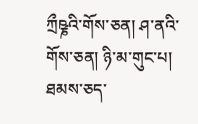ཀྲྀཥྞའི་གོས་ཅན། ཤ་ནའི་གོས་ཅན། ཉི་མ་གུང་པ། ཐམས་ཅད་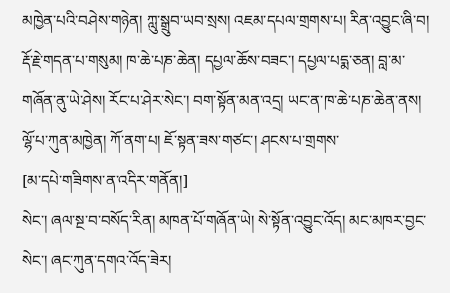མཁྱེན་པའི་བཤེས་གཉེན། ཀླུ་སྒྲུབ་ཡབ་སྲས། འཇམ་དཔལ་གྲགས་པ། རིན་འབྱུང་ཞི་བ། རྡོ་རྗེ་གདན་པ་གསུམ། ཁ་ཆེ་པཎ་ཆེན། དཔྱལ་ཆོས་བཟང་། དཔྱལ་པདྨ་ཅན། བླ་མ་གཞོན་ནུ་ཡེ་ཤེས། རོང་པ་ཤེར་སེང་། བག་སྟོན་མན་འདྲ། ཡང་ན་ཁ་ཆེ་པཎ་ཆེན་ནས། ལྷོ་པ་ཀུན་མཁྱེན། ཀོ་ནག་པ། ཇོ་སྟན་ཟས་གཙང་། ཤངས་པ་གྲགས་
[མ་དཔེ་གཟིགས་ན་འདིར་གནོན།]
སེང་། ཞལ་སྔ་བ་བསོད་རིན། མཁན་པོ་གཞོན་ཡེ། སེ་སྟོན་འབྱུང་འོད། མང་མཁར་བྱང་སེང་། ཞང་ཀུན་དགའ་འོད་ཟེར།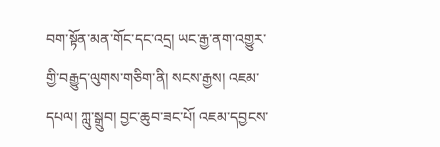བག་སྟོན་མན་གོང་དང་འདྲ། ཡང་རྒྱ་ནག་འགྱུར་གྱི་བརྒྱུད་ལུགས་གཅིག་ནི། སངས་རྒྱས། འཇམ་དཔལ། ཀླུ་སྒྲུབ། བྱང་ཆུབ་ཟང་པོ། འཇམ་དབྱངས་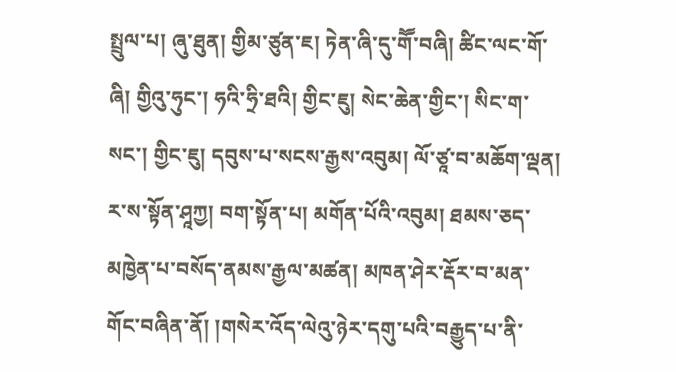སྤྲུལ་པ། ཞུ་ཐུན། གྱིམ་ཙུན་ཇ། ཏེན་ཞི་དུ་གཽ་བཞི། ཚིང་ལང་གོ་ཞི། གྱིའུ་ཧུང་། ཧའི་ཧྲི་ཐའི། གྱིང་ཇུ། སེང་ཆེན་གྱིང་། སིང་ག་སང་། གྱིང་ཇུ། དབུས་པ་སངས་རྒྱས་འབུམ། ལོ་ཙཱ་བ་མཆོག་ལྡན། ར་ས་སྟོན་ཤཱཀྱ། བག་སྟོན་པ། མགོན་པོའི་འབུམ། ཐམས་ཅད་མཁྱེན་པ་བསོད་ནམས་རྒྱལ་མཚན། མཁན་ཤེར་རྡོར་བ་མན་གོང་བཞིན་ནོ། །གསེར་འོད་ལེའུ་ཉེར་དགུ་པའི་བརྒྱུད་པ་ནི་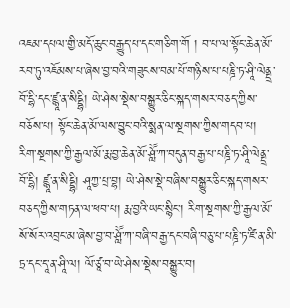འཇམ་དཔལ་གྱི་མདོ་ཆུང་བརྒྱུད་པ་དང་གཅིག་གོ ། བ་པ་ལ་སྟོང་ཆེན་མོ་རབ་ཏུ་འཇོམས་པ་ཞེས་བྱ་བའི་གཟུངས་བམ་པོ་གཉིས་པ་པཎྜི་ཏ་ཤཱི་ལེནྡྲ་བོ་དྷི་དང་ཛྙཱ་ན་སིདྡྷི། ཡེ་ཤེས་སྡེས་བསྒྱུར་ཅིང་སྐད་གསར་བཅད་ཀྱིས་བཅོས་པ། སྟོང་ཆེན་མོ་ལས་བྱུང་བའི་སྨན་ལ་སྔགས་ཀྱིས་གདབ་པ། རིག་སྔགས་ཀྱི་རྒྱལ་མོ་རྨ་བྱ་ཆེན་མོ་ཤླཽ་ཀ་བདུན་བརྒྱ་པ་པཎྜི་ཏ་ཤཱི་ལེནྡྲ་བོ་དྷི། ཛྙཱ་ན་སིདྡྷི། ཤཱཀྱ་པྲ་བྷ། ཡེ་ཤེས་སྡེ་བཞིས་བསྒྱུར་ཅིང་སྐད་གསར་བཅད་ཀྱིས་གཏན་ལ་ཕབ་པ། རྨ་བྱའི་ཡང་སྙིང་། རིག་སྔགས་ཀྱི་རྒྱལ་མོ་སོ་སོར་འབྲང་མ་ཞེས་བྱ་བ་ཤླཽ་ཀ་བཞི་བརྒྱ་དང་བཞི་བཅུ་པ་པཎྜི་ཏ་ཛི་ན་མི་ཏྲ་དང་དཱ་ན་ཤཱི་ལ། ལོ་ཙཱ་བ་ཡེ་ཤེས་སྡེས་བསྒྱུར་བ།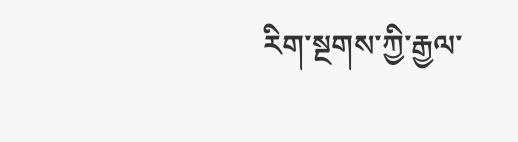རིག་སྔགས་ཀྱི་རྒྱལ་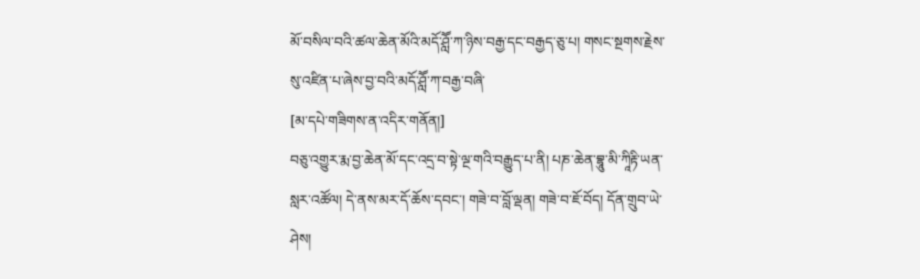མོ་བསིལ་བའི་ཚལ་ཆེན་མོའི་མདོ་ཤླཽ་ཀ་ཉིས་བརྒྱ་དང་བརྒྱད་ཅུ་པ། གསང་སྔགས་རྗེས་སུ་འཛིན་པ་ཞེས་བྱ་བའི་མདོ་ཤླཽ་ཀ་བརྒྱ་བཞི་
[མ་དཔེ་གཟིགས་ན་འདིར་གནོན།]
བཅུ་འགྱུར་རྨ་བྱ་ཆེན་མོ་དང་འདྲ་བ་སྟེ་ལྔ་གའི་བརྒྱུད་པ་ནི། པཎ་ཆེན་བྷཱུ་མི་ཀཱིརྟི་ཡན་སླར་འཚོལ། དེ་ནས་མར་དོ་ཆོས་དབང་། གཟེ་བ་བློ་ལྡན། གཟེ་བ་ཇོ་བོད། དོན་གྲུབ་ཡེ་ཤེས།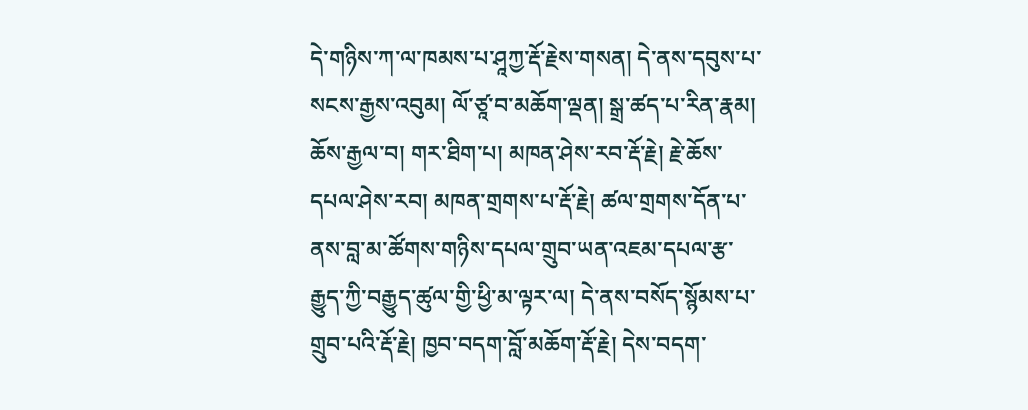དེ་གཉིས་ཀ་ལ་ཁམས་པ་ཤཱཀྱ་རྡོ་རྗེས་གསན། དེ་ནས་དབུས་པ་སངས་རྒྱས་འབུམ། ལོ་ཙཱ་བ་མཆོག་ལྡན། སྒྲ་ཚད་པ་རིན་རྣམ། ཆོས་རྒྱལ་བ། གར་ཐིག་པ། མཁན་ཤེས་རབ་རྡོ་རྗེ། རྗེ་ཆོས་དཔལ་ཤེས་རབ། མཁན་གྲགས་པ་རྡོ་རྗེ། ཚལ་གྲགས་དོན་པ་ནས་བླ་མ་ཚོགས་གཉིས་དཔལ་གྲུབ་ཡན་འཇམ་དཔལ་རྩ་རྒྱུད་ཀྱི་བརྒྱུད་ཚུལ་གྱི་ཕྱི་མ་ལྟར་ལ། དེ་ནས་བསོད་སྙོམས་པ་གྲུབ་པའི་རྡོ་རྗེ། ཁྱབ་བདག་བློ་མཆོག་རྡོ་རྗེ། དེས་བདག་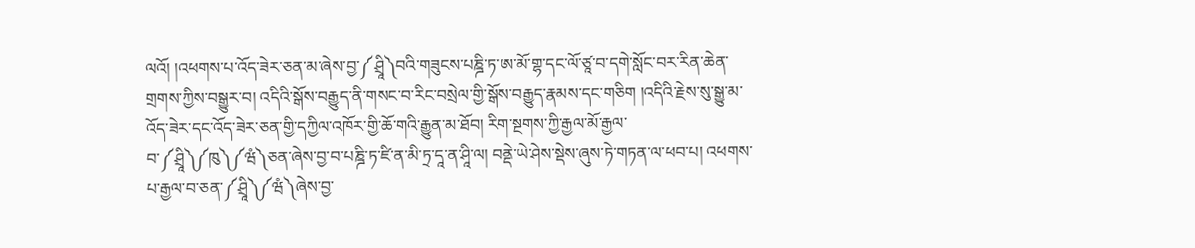ལའོ། །འཕགས་པ་འོད་ཟེར་ཅན་མ་ཞེས་བྱ་༼ཤྲཱི༽བའི་གཟུངས་པཎྜི་ཏ་ཨ་མོ་གྷ་དང་ལོ་ཙཱ་བ་དགེ་སློང་བར་རིན་ཆེན་གྲགས་ཀྱིས་བསྒྱུར་བ། འདིའི་སྒོས་བརྒྱུད་ནི་གསང་བ་རིང་བསྲེལ་གྱི་སྒོས་བརྒྱུད་རྣམས་དང་གཅིག །འདིའི་རྗེས་སུ་སྒྱུ་མ་འོད་ཟེར་དང་འོད་ཟེར་ཅན་གྱི་དཀྱིལ་འཁོར་གྱི་ཆོ་གའི་རྒྱུན་མ་ཐོབ། རིག་སྔགས་ཀྱི་རྒྱལ་མོ་རྒྱལ་བ་༼ཤྲཱི༽༼ཁུ༽༼ཝཾ༽ཅན་ཞེས་བྱ་བ་པཎྜི་ཏ་ཛི་ན་མི་ཏྲ་དཱ་ན་ཤཱི་ལ། བནྡེ་ཡེ་ཤེས་སྡེས་ཞུས་ཏེ་གཏན་ལ་ཕབ་པ། འཕགས་པ་རྒྱལ་བ་ཅན་༼ཤྲཱི༽༼ཝཾ༽ཞེས་བྱ་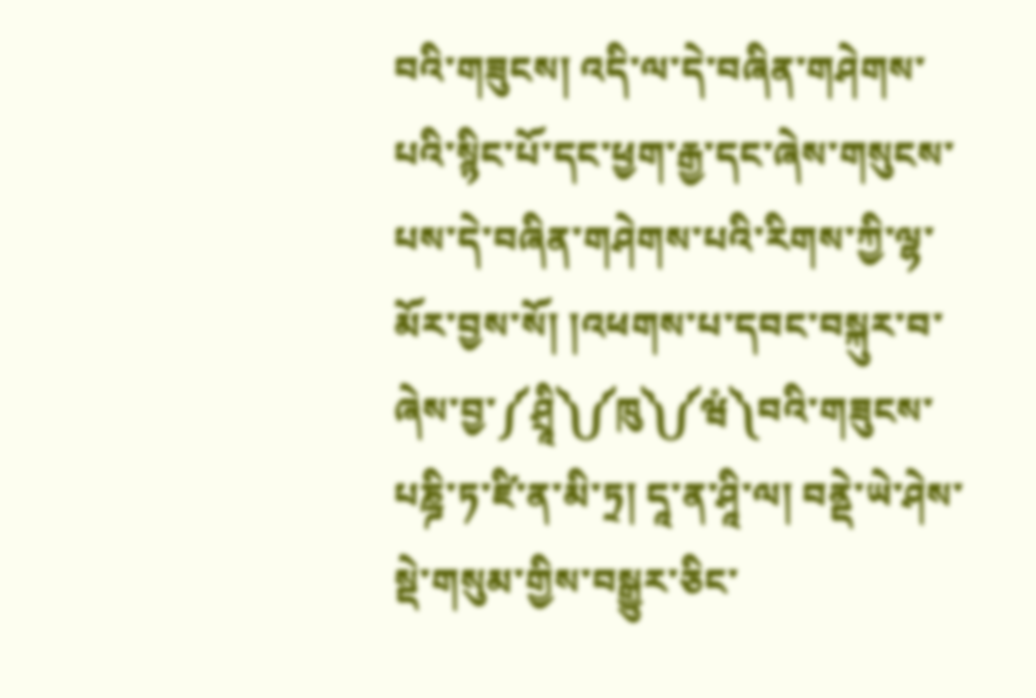བའི་གཟུངས། འདི་ལ་དེ་བཞིན་གཤེགས་པའི་སྙིང་པོ་དང་ཕྱག་རྒྱ་དང་ཞེས་གསུངས་པས་དེ་བཞིན་གཤེགས་པའི་རིགས་ཀྱི་ལྷ་མོར་བྱས་སོ། །འཕགས་པ་དབང་བསྐུར་བ་ཞེས་བྱ་༼ཤྲཱི༽༼ཁུ༽༼ཝཾ༽བའི་གཟུངས་པཎྜི་ཏ་ཛི་ན་མི་ཏྲ། དཱ་ན་ཤཱི་ལ། བནྡེ་ཡེ་ཤེས་སྡེ་གསུམ་གྱིས་བསྒྱུར་ཅིང་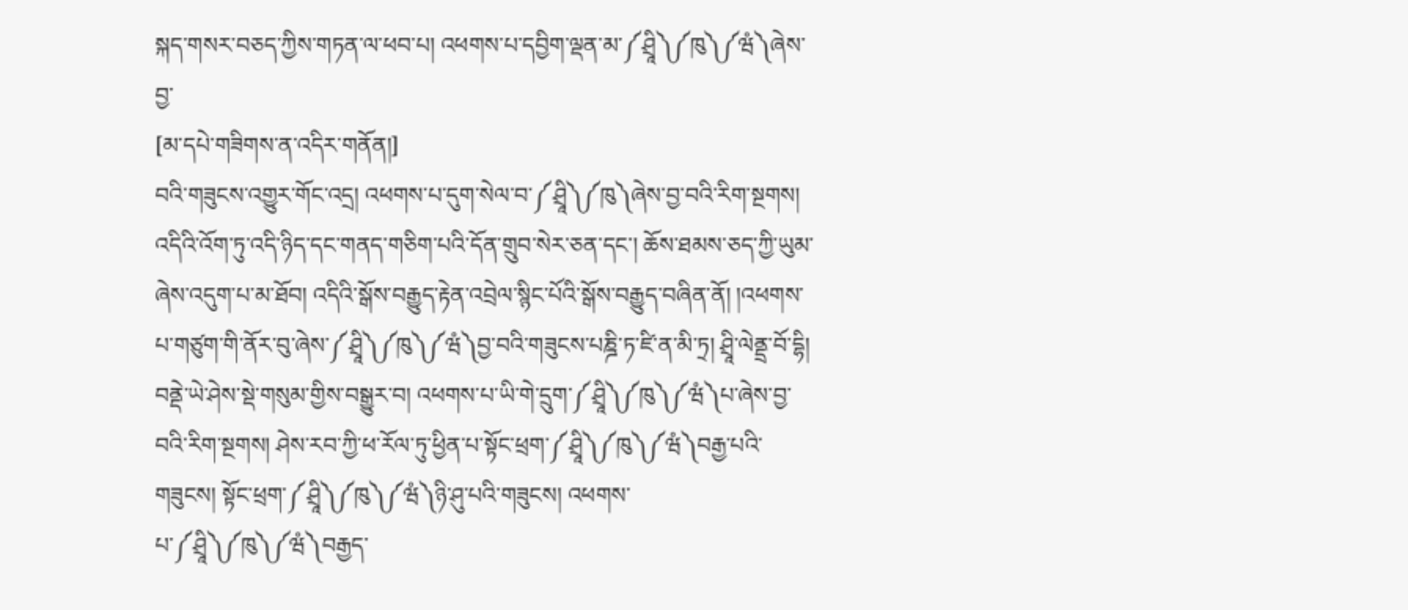སྐད་གསར་བཅད་ཀྱིས་གཏན་ལ་ཕབ་པ། འཕགས་པ་དབྱིག་ལྡན་མ་༼ཤྲཱི༽༼ཁུ༽༼ཝཾ༽ཞེས་བྱ་
[མ་དཔེ་གཟིགས་ན་འདིར་གནོན།]
བའི་གཟུངས་འགྱུར་གོང་འདྲ། འཕགས་པ་དུག་སེལ་བ་༼ཤྲཱི༽༼ཁུ༽ཞེས་བྱ་བའི་རིག་སྔགས། འདིའི་འོག་ཏུ་འདི་ཉིད་དང་གནད་གཅིག་པའི་དོན་གྲུབ་སེར་ཅན་དང་། ཆོས་ཐམས་ཅད་ཀྱི་ཡུམ་ཞེས་འདུག་པ་མ་ཐོབ། འདིའི་སྒོས་བརྒྱུད་རྟེན་འབྲེལ་སྙིང་པོའི་སྒོས་བརྒྱུད་བཞིན་ནོ། །འཕགས་པ་གཙུག་གི་ནོར་བུ་ཞེས་༼ཤྲཱི༽༼ཁུ༽༼ཝཾ༽བྱ་བའི་གཟུངས་པཎྜི་ཏ་ཛི་ན་མི་ཏྲ། ཤྲཱི་ལེནྡྲ་བོ་དྷི། བནྡེ་ཡེ་ཤེས་སྡེ་གསུམ་གྱིས་བསྒྱུར་བ། འཕགས་པ་ཡི་གེ་དྲུག་༼ཤྲཱི༽༼ཁུ༽༼ཝཾ༽པ་ཞེས་བྱ་བའི་རིག་སྔགས། ཤེས་རབ་ཀྱི་ཕ་རོལ་ཏུ་ཕྱིན་པ་སྟོང་ཕྲག་༼ཤྲཱི༽༼ཁུ༽༼ཝཾ༽བརྒྱ་པའི་གཟུངས། སྟོང་ཕྲག་༼ཤྲཱི༽༼ཁུ༽༼ཝཾ༽ཉི་ཤུ་པའི་གཟུངས། འཕགས་པ་༼ཤྲཱི༽༼ཁུ༽༼ཝཾ༽བརྒྱད་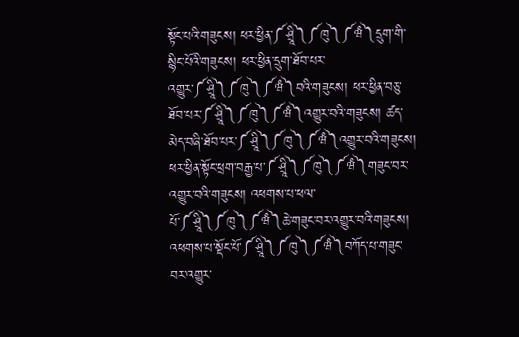སྟོང་པའི་གཟུངས། ཕར་ཕྱིན་༼ཤྲཱི༽༼ཁུ༽༼ཝཾ༽དྲུག་གི་སྙིང་པོའི་གཟུངས། ཕར་ཕྱིན་དྲུག་ཐོབ་པར་འགྱུར་༼ཤྲཱི༽༼ཁུ༽༼ཝཾ༽བའི་གཟུངས། ཕར་ཕྱིན་བཅུ་ཐོབ་པར་༼ཤྲཱི༽༼ཁུ༽༼ཝཾ༽འགྱུར་བའི་གཟུངས། ཚད་མེད་བཞི་ཐོབ་པར་༼ཤྲཱི༽༼ཁུ༽༼ཝཾ༽འགྱུར་བའི་གཟུངས། ཕར་ཕྱིན་སྟོང་ཕྲག་བརྒྱ་པ་༼ཤྲཱི༽༼ཁུ༽༼ཝཾ༽གཟུང་བར་འགྱུར་བའི་གཟུངས། འཕགས་པ་ཕལ་པོ་༼ཤྲཱི༽༼ཁུ༽༼ཝཾ༽ཆེ་གཟུང་བར་འགྱུར་བའི་གཟུངས། འཕགས་པ་སྡོང་པོ་༼ཤྲཱི༽༼ཁུ༽༼ཝཾ༽བཀོད་པ་གཟུང་བར་འགྱུར་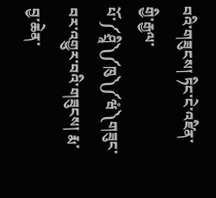བའི་གཟུངས། ཏིང་ངེ་འཛིན་གྱི་རྒྱལ་པོ་༼ཤྲཱི༽༼ཁུ༽༼ཝཾ༽གཟུང་བར་འགྱུར་བའི་གཟུངས། རྨ་བྱ་ཆེན་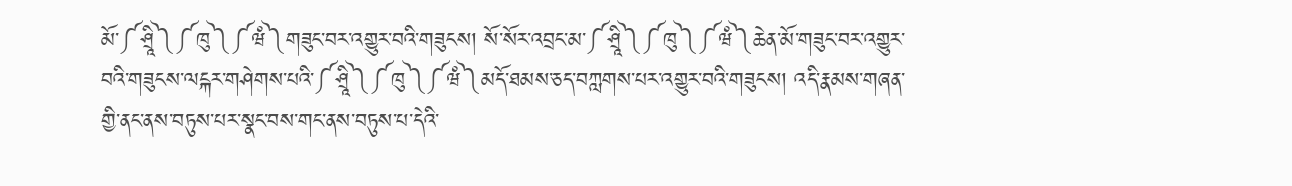མོ་༼ཤྲཱི༽༼ཁུ༽༼ཝཾ༽གཟུང་བར་འགྱུར་བའི་གཟུངས། སོ་སོར་འབྲང་མ་༼ཤྲཱི༽༼ཁུ༽༼ཝཾ༽ཆེན་མོ་གཟུང་བར་འགྱུར་བའི་གཟུངས་ལངྐར་གཤེགས་པའི་༼ཤྲཱི༽༼ཁུ༽༼ཝཾ༽མདོ་ཐམས་ཅད་བཀླགས་པར་འགྱུར་བའི་གཟུངས། འདི་རྣམས་གཞན་གྱི་ནང་ནས་བཏུས་པར་སྣང་བས་གང་ནས་བཏུས་པ་དེའི་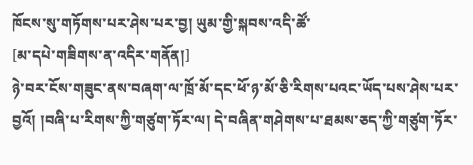ཁོངས་སུ་གཏོགས་པར་ཤེས་པར་བྱ། ཡུམ་གྱི་སྐབས་འདི་ཚོ་
[མ་དཔེ་གཟིགས་ན་འདིར་གནོན།]
ཉེ་བར་ངོས་གཟུང་ནས་བཞག་ལ་ཁྲོ་མོ་དང་ཕོ་ཉ་མོ་ཅི་རིགས་པའང་ཡོད་པས་ཤེས་པར་བྱའོ། །བཞི་པ་རིགས་ཀྱི་གཙུག་ཏོར་ལ། དེ་བཞིན་གཤེགས་པ་ཐམས་ཅད་ཀྱི་གཙུག་ཏོར་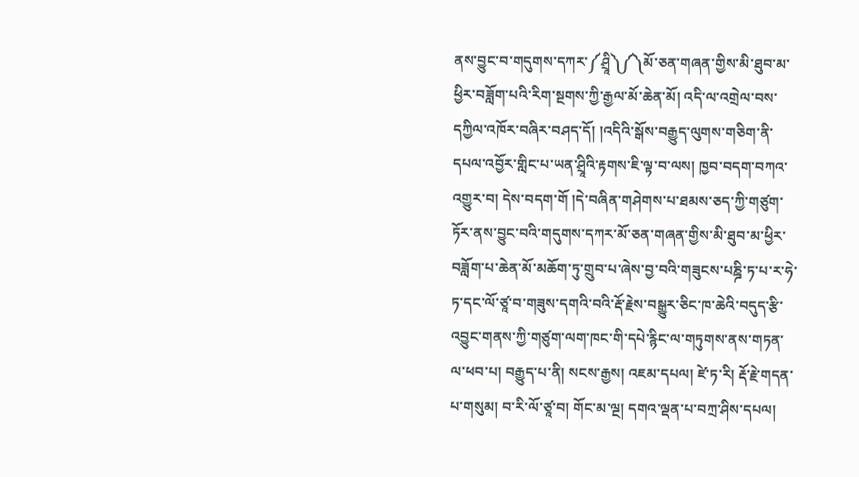ནས་བྱུང་བ་གདུགས་དཀར་༼ཤྲཱི༽༼༽མོ་ཅན་གཞན་གྱིས་མི་ཐུབ་མ་ཕྱིར་བཟློག་པའི་རིག་སྔགས་ཀྱི་རྒྱལ་མོ་ཆེན་མོ། འདི་ལ་འགྲེལ་བས་དཀྱིལ་འཁོར་བཞིར་བཤད་དོ། །འདིའི་སྒོས་བརྒྱུད་ལུགས་གཅིག་ནི་དཔལ་འབྱོར་གླིང་པ་ཡན་ཤྲཱིའི་རྟགས་ཇི་ལྟ་བ་ལས། ཁྱབ་བདག་བཀའ་འགྱུར་བ། དེས་བདག་གོ །དེ་བཞིན་གཤེགས་པ་ཐམས་ཅད་ཀྱི་གཙུག་ཏོར་ནས་བྱུང་བའི་གདུགས་དཀར་མོ་ཅན་གཞན་གྱིས་མི་ཐུབ་མ་ཕྱིར་བཟློག་པ་ཆེན་མོ་མཆོག་ཏུ་གྲུབ་པ་ཞེས་བྱ་བའི་གཟུངས་པཎྜི་ཏ་པ་ར་ཧེ་ཏ་དང་ལོ་ཙཱ་བ་གཟུས་དགའི་བའི་རྡོ་རྗེས་བསྒྱུར་ཅིང་ཁ་ཆེའི་བདུད་རྩི་འབྱུང་གནས་ཀྱི་གཙུག་ལག་ཁང་གི་དཔེ་རྙིང་ལ་གཏུགས་ནས་གཏན་ལ་ཕབ་པ། བརྒྱུད་པ་ནི། སངས་རྒྱས། འཇམ་དཔལ། ཛེ་ཏ་རི། རྡོ་རྗེ་གདན་པ་གསུམ། བ་རི་ལོ་ཙཱ་བ། གོང་མ་ལྔ། དགའ་ལྡན་པ་བཀྲ་ཤིས་དཔལ།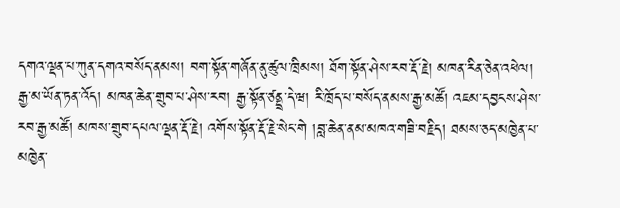དགའ་ལྡན་པ་ཀུན་དགའ་བསོད་ནམས། བག་སྟོན་གཞོན་ནུ་ཚུལ་ཁྲིམས། ཐོག་སྟོན་ཤེས་རབ་རྡོ་རྗེ། མཁན་རིན་ཅེན་འཕེལ། རྒྱ་མ་ཡོན་ཏན་འོད། མཁན་ཆེན་གྲུབ་པ་ཤེས་རབ། རྒྱ་སྟོན་ཙནྡྲ་དེ་ཝ། རི་ཁྲོད་པ་བསོད་ནམས་རྒྱ་མཚོ། འཇམ་དབྱངས་ཤེས་རབ་རྒྱ་མཚོ། མཁས་གྲུབ་དཔལ་ལྡན་རྡོ་རྗེ། འགོས་སྟོན་རྡོ་རྗེ་སེང་གེ །བླ་ཆེན་ནམ་མཁའ་གཟི་བརྗིད། ཐམས་ཅད་མཁྱེན་པ་མཁྱེན་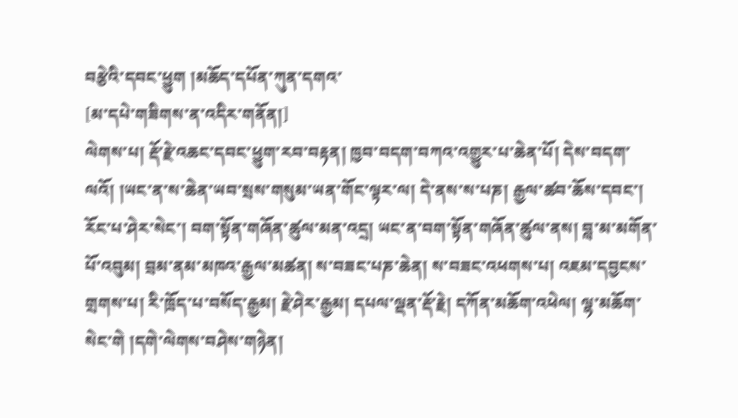བརྩེའི་དབང་ཕྱུག །མཆོད་དཔོན་ཀུན་དགའ་
[མ་དཔེ་གཟིགས་ན་འདིར་གནོན།]
ལེགས་པ། རྡོ་རྗེ་འཆང་དབང་ཕྱུག་རབ་བརྟན། ཁྱབ་བདག་བཀའ་འགྱུར་པ་ཆེན་པོ། དེས་བདག་ལའོ། །ཡང་ན་ས་ཆེན་ཡབ་སྲས་གསུམ་ཡན་གོང་ལྟར་ལ། དེ་ནས་ས་པཎ། རྒྱལ་ཚབ་ཆོས་དབང་། རོང་པ་ཤེར་སེང་། བག་སྟོན་གཞོན་ཚུལ་མན་འདྲ། ཡང་ན་བག་སྟོན་གཞོན་ཚུལ་ནས། བླ་མ་མགོན་པོ་འབུམ། བྲམ་ནམ་མཁའ་རྒྱལ་མཚན། ས་བཟང་པཎ་ཆེན། ས་བཟང་འཕགས་པ། འཇམ་དབྱངས་གྲགས་པ། རི་ཁྲོད་པ་བསོད་རྒྱམ། རྗེ་ཤེར་རྒྱམ། དཔལ་ལྡན་རྡོ་རྗེ། དཀོན་མཆོག་འཕེལ། ལྷ་མཆོག་སེང་གེ །དགེ་ལེགས་བཤེས་གཉེན།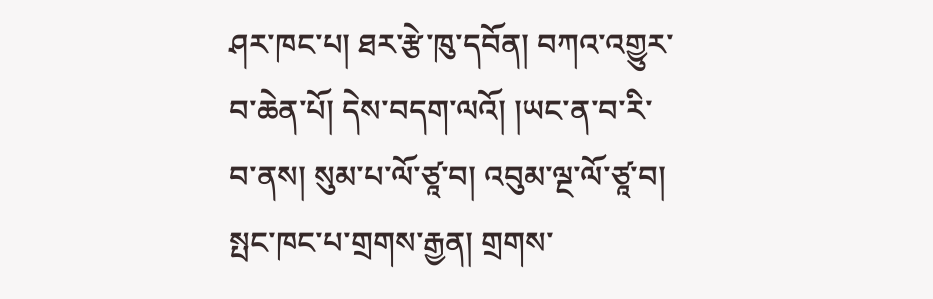ཤར་ཁང་པ། ཐར་རྩེ་ཁུ་དབོན། བཀའ་འགྱུར་བ་ཆེན་པོ། དེས་བདག་ལའོ། །ཡང་ན་བ་རི་བ་ནས། སུམ་པ་ལོ་ཙཱ་བ། འབུམ་ལྔ་ལོ་ཙཱ་བ། སྤང་ཁང་པ་གྲགས་རྒྱན། གྲགས་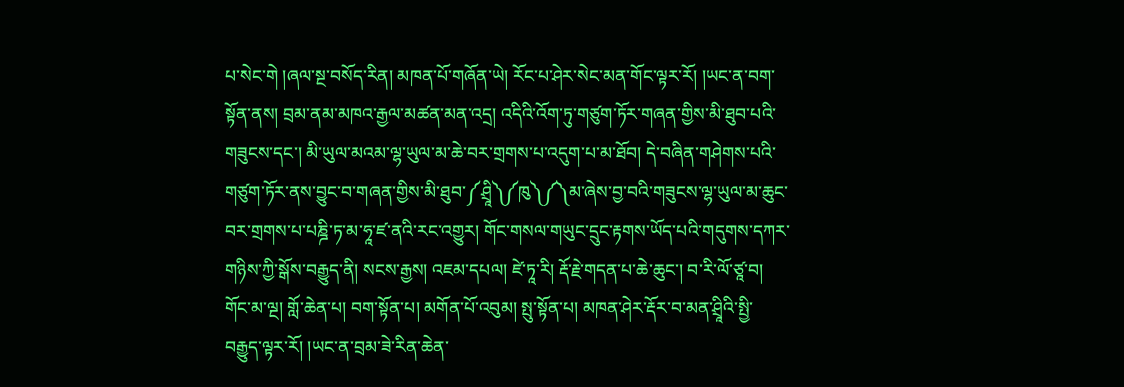པ་སེང་གེ །ཞལ་སྔ་བསོད་རིན། མཁན་པོ་གཞོན་ཡེ། རོང་པ་ཤེར་སེང་མན་གོང་ལྟར་རོ། །ཡང་ན་བག་སྟོན་ནས། བྲམ་ནམ་མཁའ་རྒྱལ་མཚན་མན་འདྲ། འདིའི་འོག་ཏུ་གཙུག་ཏོར་གཞན་གྱིས་མི་ཐུབ་པའི་གཟུངས་དང་། མི་ཡུལ་མའམ་ལྷ་ཡུལ་མ་ཆེ་བར་གྲགས་པ་འདུག་པ་མ་ཐོབ། དེ་བཞིན་གཤེགས་པའི་གཙུག་ཏོར་ནས་བྱུང་བ་གཞན་གྱིས་མི་ཐུབ་༼ཤྲཱི༽༼ཁུ༽༼༽མ་ཞེས་བྱ་བའི་གཟུངས་ལྷ་ཡུལ་མ་ཆུང་བར་གྲགས་པ་པཎྜི་ཏ་མ་ཧཱ་ཛ་ནའི་རང་འགྱུར། གོང་གསལ་གཡུང་དྲུང་རྟགས་ཡོད་པའི་གདུགས་དཀར་གཉིས་ཀྱི་སྒོས་བརྒྱུད་ནི། སངས་རྒྱས། འཇམ་དཔལ། ཛེ་ཏཱ་རི། རྡོ་རྗེ་གདན་པ་ཆེ་ཆུང་། བ་རི་ལོ་ཙཱ་བ། གོང་མ་ལྔ། གློ་ཆེན་པ། བག་སྟོན་པ། མགོན་པོ་འབུམ། སྤུ་སྟོན་པ། མཁན་ཤེར་རྡོར་བ་མན་ཤྲཱིའི་སྤྱི་བརྒྱུད་ལྟར་རོ། །ཡང་ན་བྲམ་ཟེ་རིན་ཆེན་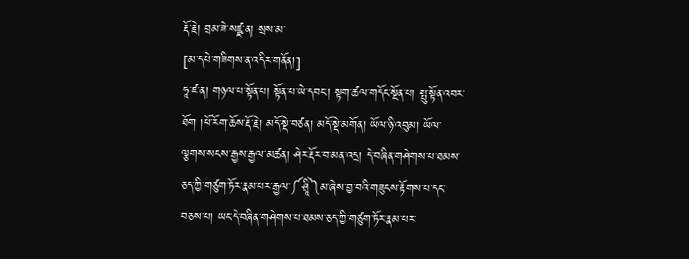རྡོ་རྗེ། བྲམ་ཟེ་སཛྫ་ན། སྲས་མ་
[མ་དཔེ་གཟིགས་ན་འདིར་གནོན།]
ཧཱ་ཛ་ན། གཉལ་པ་སྟོན་པ། སྟོན་པ་ཡེ་དབང་། སྟག་ཚལ་གདོང་སྔོན་པ། སྤུ་སྟོན་འབར་ཐོག །ཕོ་རོག་ཆོས་རྡོ་རྗེ། མདོ་སྡེ་བཙན། མདོ་སྡེ་མགོན། ཡོལ་ཉི་འབུམ། ཡོལ་ལྕགས་སངས་རྒྱས་རྒྱལ་མཚན། ཤེར་རྡོར་བ་མན་འདྲ། དེ་བཞིན་གཤེགས་པ་ཐམས་ཅད་ཀྱི་གཙུག་ཏོར་རྣམ་པར་རྒྱལ་༼ཤྲཱི༽མ་ཞེས་བྱ་བའི་གཟུངས་རྟོགས་པ་དང་བཅས་པ། ཡང་དེ་བཞིན་གཤེགས་པ་ཐམས་ཅད་ཀྱི་གཙུག་ཏོར་རྣམ་པར་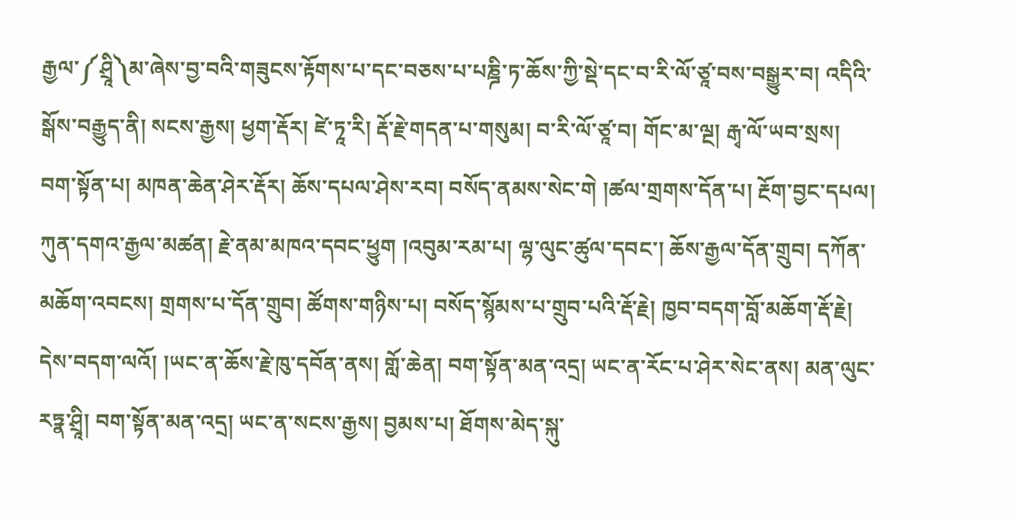རྒྱལ་༼ཤྲཱི༽མ་ཞེས་བྱ་བའི་གཟུངས་རྟོགས་པ་དང་བཅས་པ་པཎྜི་ཏ་ཆོས་ཀྱི་སྡེ་དང་བ་རི་ལོ་ཙཱ་བས་བསྒྱུར་བ། འདིའི་སྒོས་བརྒྱུད་ནི། སངས་རྒྱས། ཕྱག་རྡོར། ཛེ་ཏཱ་རི། རྡོ་རྗེ་གདན་པ་གསུམ། བ་རི་ལོ་ཙཱ་བ། གོང་མ་ལྔ། རྒྭ་ལོ་ཡབ་སྲས། བག་སྟོན་པ། མཁན་ཆེན་ཤེར་རྡོར། ཆོས་དཔལ་ཤེས་རབ། བསོད་ནམས་སེང་གེ །ཚལ་གྲགས་དོན་པ། རྔོག་བྱང་དཔལ། ཀུན་དགའ་རྒྱལ་མཚན། རྗེ་ནམ་མཁའ་དབང་ཕྱུག །འབུམ་རམ་པ། ལྷ་ལུང་ཚུལ་དབང་། ཆོས་རྒྱལ་དོན་གྲུབ། དཀོན་མཆོག་འབངས། གྲགས་པ་དོན་གྲུབ། ཚོགས་གཉིས་པ། བསོད་སྙོམས་པ་གྲུབ་པའི་རྡོ་རྗེ། ཁྱབ་བདག་བློ་མཆོག་རྡོ་རྗེ། དེས་བདག་ལའོ། །ཡང་ན་ཆོས་རྗེ་ཁུ་དབོན་ནས། གློ་ཆེན། བག་སྟོན་མན་འདྲ། ཡང་ན་རོང་པ་ཤེར་སེང་ནས། མན་ལུང་རཏྣ་ཤྲཱི། བག་སྟོན་མན་འདྲ། ཡང་ན་སངས་རྒྱས། བྱམས་པ། ཐོགས་མེད་སྐུ་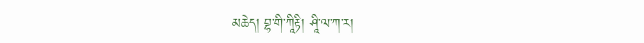མཆེད། བྷ་གི་ཀཱིརྟི། ཤཱི་ལ་ཀ་ར།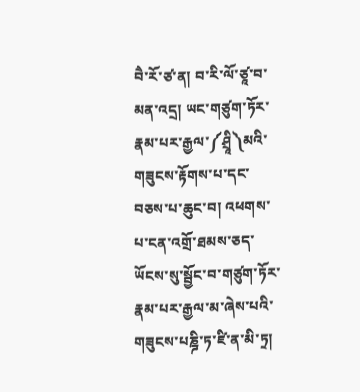བཻ་རོ་ཙ་ན། བ་རི་ལོ་ཙཱ་བ་མན་འདྲ། ཡང་གཙུག་ཏོར་རྣམ་པར་རྒྱལ་༼ཤྲཱི༽མའི་གཟུངས་རྟོགས་པ་དང་བཅས་པ་ཆུང་བ། འཕགས་པ་ངན་འགྲོ་ཐམས་ཅད་ཡོངས་སུ་སྦྱོང་བ་གཙུག་ཏོར་རྣམ་པར་རྒྱལ་མ་ཞེས་པའི་གཟུངས་པཎྜི་ཏ་ཛི་ན་མི་ཏྲ།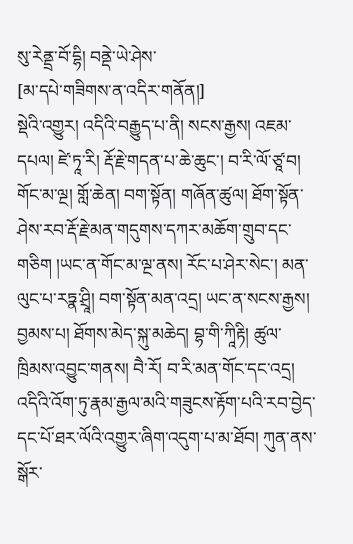སུ་རེནྡྲ་བོ་དྷི། བནྡེ་ཡེ་ཤེས་
[མ་དཔེ་གཟིགས་ན་འདིར་གནོན།]
སྡེའི་འགྱུར། འདིའི་བརྒྱུད་པ་ནི། སངས་རྒྱས། འཇམ་དཔལ། ཛེ་ཏཱ་རི། རྡོ་རྗེ་གདན་པ་ཆེ་ཆུང་། བ་རི་ལོ་ཙཱ་བ། གོང་མ་ལྔ། གློ་ཆེན། བག་སྟོན། གཞོན་ཚུལ། ཐོག་སྟོན་ཤེས་རབ་རྡོ་རྗེ་མན་གདུགས་དཀར་མཆོག་གྲུབ་དང་གཅིག །ཡང་ན་གོང་མ་ལྔ་ནས། རོང་པ་ཤེར་སེང་། མན་ལུང་པ་རཏྣ་ཤྲཱི། བག་སྟོན་མན་འདྲ། ཡང་ན་སངས་རྒྱས། བྱམས་པ། ཐོགས་མེད་སྐུ་མཆེད། བྷ་གི་ཀཱིརྟི། ཚུལ་ཁྲིམས་འབྱུང་གནས། བཻ་རོ། བ་རི་མན་གོང་དང་འདྲ། འདིའི་འོག་ཏུ་རྣམ་རྒྱལ་མའི་གཟུངས་རྟོག་པའི་རབ་བྱེད་དང་པོ་ཐར་ལོའི་འགྱུར་ཞིག་འདུག་པ་མ་ཐོབ། ཀུན་ནས་སྒོར་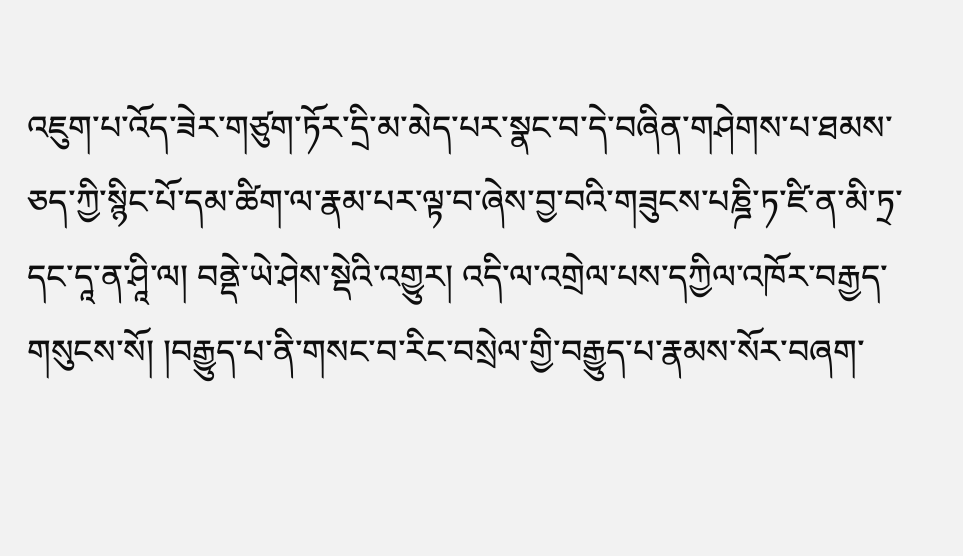འཇུག་པ་འོད་ཟེར་གཙུག་ཏོར་དྲི་མ་མེད་པར་སྣང་བ་དེ་བཞིན་གཤེགས་པ་ཐམས་ཅད་ཀྱི་སྙིང་པོ་དམ་ཚིག་ལ་རྣམ་པར་ལྟ་བ་ཞེས་བྱ་བའི་གཟུངས་པཎྜི་ཏ་ཛི་ན་མི་ཏྲ་དང་དཱ་ན་ཤཱི་ལ། བནྡེ་ཡེ་ཤེས་སྡེའི་འགྱུར། འདི་ལ་འགྲེལ་པས་དཀྱིལ་འཁོར་བརྒྱད་གསུངས་སོ། །བརྒྱུད་པ་ནི་གསང་བ་རིང་བསྲེལ་གྱི་བརྒྱུད་པ་རྣམས་སོར་བཞག་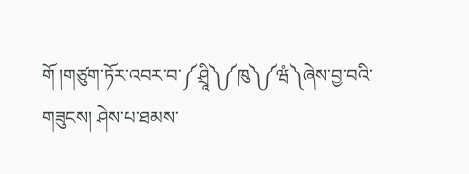གོ །གཙུག་ཏོར་འབར་བ་༼ཤྲཱི༽༼ཁུ༽༼ཝཾ༽ཞེས་བྱ་བའི་གཟུངས། ཤེས་པ་ཐམས་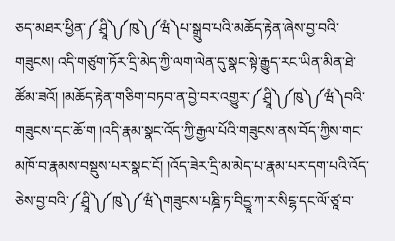ཅད་མཐར་ཕྱིན་༼ཤྲཱི༽༼ཁུ༽༼ཝཾ༽པ་སྒྲུབ་པའི་མཆོད་རྟེན་ཞེས་བྱ་བའི་གཟུངས། འདི་གཙུག་ཏོར་དྲི་མེད་ཀྱི་ལག་ལེན་དུ་སྣང་སྟེ་རྒྱུད་རང་ཡིན་མིན་ཐེ་ཚོམ་ཟའོ། །མཆོད་རྟེན་གཅིག་བཏབ་ན་བྱེ་བར་འགྱུར་༼ཤྲཱི༽༼ཁུ༽༼ཝཾ༽བའི་གཟུངས་དང་ཆོ་ག །འདི་རྣམ་སྣང་འོད་ཀྱི་རྒྱལ་པོའི་གཟུངས་ནས་བོད་ཀྱིས་གང་མཁོ་བ་རྣམས་བསྡུས་པར་སྣང་ངོ། །འོད་ཟེར་དྲི་མ་མེད་པ་རྣམ་པར་དག་པའི་འོད་ཅེས་བྱ་བའི་༼ཤྲཱི༽༼ཁུ༽༼ཝཾ༽གཟུངས་པཎྜི་ཏ་བིདྱཱ་ཀ་ར་སིངྷ་དང་ལོ་ཙཱ་བ་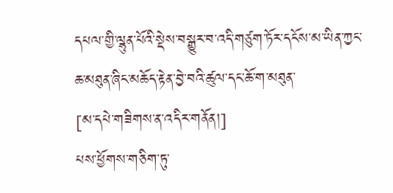དཔལ་གྱི་ལྷུན་པོའི་སྡེས་བསྒྱུར་བ་འདི་གཙུག་ཏོར་དངོས་མ་ཡིན་ཀྱང་ཆ་མཐུན་ཞིང་མཆོད་རྟེན་བྱེ་བའི་ཚུལ་དང་ཆོ་ག་མཐུན་
[མ་དཔེ་གཟིགས་ན་འདིར་གནོན།]
པས་ཕྱོགས་གཅིག་ཏུ་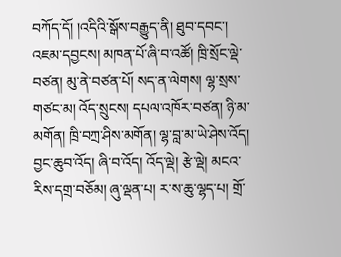བཀོད་དོ། །འདིའི་སྒོས་བརྒྱུད་ནི། ཐུབ་དབང་། འཇམ་དབྱངས། མཁན་པོ་ཞི་བ་འཚོ། ཁྲི་སྲོང་ལྡེ་བཙན། མུ་ནེ་བཙན་པོ། སད་ན་ལེགས། ལྷ་སྲས་གཙང་མ། འོད་སྲུངས། དཔལ་འཁོར་བཙན། ཉི་མ་མགོན། ཁྲི་བཀྲ་ཤིས་མགོན། ལྷ་བླ་མ་ཡེ་ཤེས་འོད། བྱང་ཆུབ་འོད། ཞི་བ་འོད། འོད་ལྡེ། རྩེ་ལྡེ། མངའ་རིས་དགྲ་བཅོམ། ཞུ་ལྡན་པ། ར་ས་ཆུ་ལྷད་པ། གྲོ་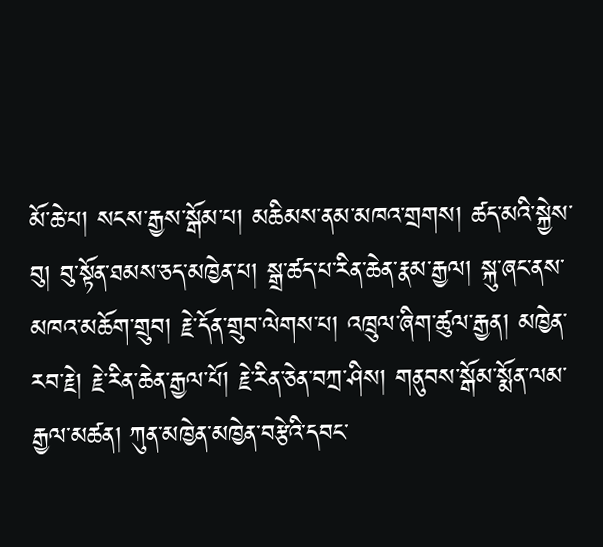མོ་ཆེ་པ། སངས་རྒྱས་སྒོམ་པ། མཆིམས་ནམ་མཁའ་གྲགས། ཚད་མའི་སྐྱེས་བུ། བུ་སྟོན་ཐམས་ཅད་མཁྱེན་པ། སྒྲ་ཚད་པ་རིན་ཆེན་རྣམ་རྒྱལ། སྐུ་ཞང་ནས་མཁའ་མཆོག་གྲུབ། རྗེ་དོན་གྲུབ་ལེགས་པ། འཁྲུལ་ཞིག་ཚུལ་རྒྱན། མཁྱེན་རབ་རྗེ། རྗེ་རིན་ཆེན་རྒྱལ་པོ། རྗེ་རིན་ཅེན་བཀྲ་ཤིས། གནུབས་སྒོམ་སྨོན་ལམ་རྒྱལ་མཚན། ཀུན་མཁྱེན་མཁྱེན་བརྩེའི་དབང་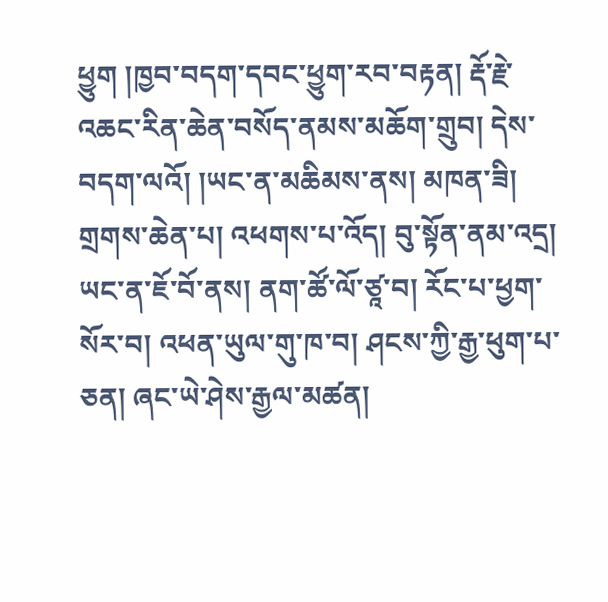ཕྱུག །ཁྱབ་བདག་དབང་ཕྱུག་རབ་བརྟན། རྡོ་རྗེ་འཆང་རིན་ཆེན་བསོད་ནམས་མཆོག་གྲུབ། དེས་བདག་ལའོ། །ཡང་ན་མཆིམས་ནས། མཁན་ཟི། གྲགས་ཆེན་པ། འཕགས་པ་འོད། བུ་སྟོན་ནམ་འདྲ། ཡང་ན་ཇོ་བོ་ནས། ནག་ཚོ་ལོ་ཙཱ་བ། རོང་པ་ཕྱག་སོར་བ། འཕན་ཡུལ་གུ་ཁ་བ། ཤངས་ཀྱི་རྒྱ་ཕུག་པ་ཅན། ཞང་ཡེ་ཤེས་རྒྱལ་མཚན།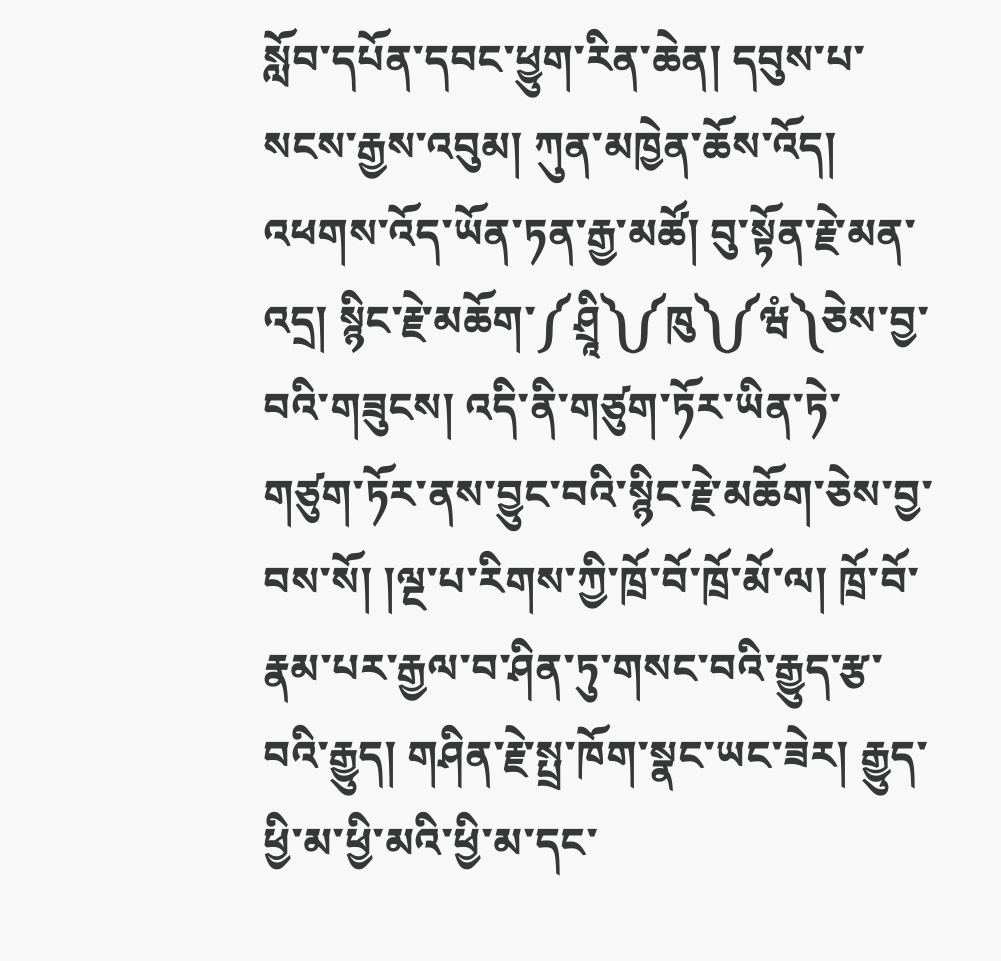སློབ་དཔོན་དབང་ཕྱུག་རིན་ཆེན། དབུས་པ་སངས་རྒྱས་འབུམ། ཀུན་མཁྱེན་ཆོས་འོད། འཕགས་འོད་ཡོན་ཏན་རྒྱ་མཚོ། བུ་སྟོན་རྗེ་མན་འདྲ། སྙིང་རྗེ་མཆོག་༼ཤྲཱི༽༼ཁུ༽༼ཝཾ༽ཅེས་བྱ་བའི་གཟུངས། འདི་ནི་གཙུག་ཏོར་ཡིན་ཏེ་གཙུག་ཏོར་ནས་བྱུང་བའི་སྙིང་རྗེ་མཆོག་ཅེས་བྱ་བས་སོ། །ལྔ་པ་རིགས་ཀྱི་ཁྲོ་བོ་ཁྲོ་མོ་ལ། ཁྲོ་བོ་རྣམ་པར་རྒྱལ་བ་ཤིན་ཏུ་གསང་བའི་རྒྱུད་རྩ་བའི་རྒྱུད། གཤིན་རྗེ་སྤྲ་ཁོག་སྣང་ཡང་ཟེར། རྒྱུད་ཕྱི་མ་ཕྱི་མའི་ཕྱི་མ་དང་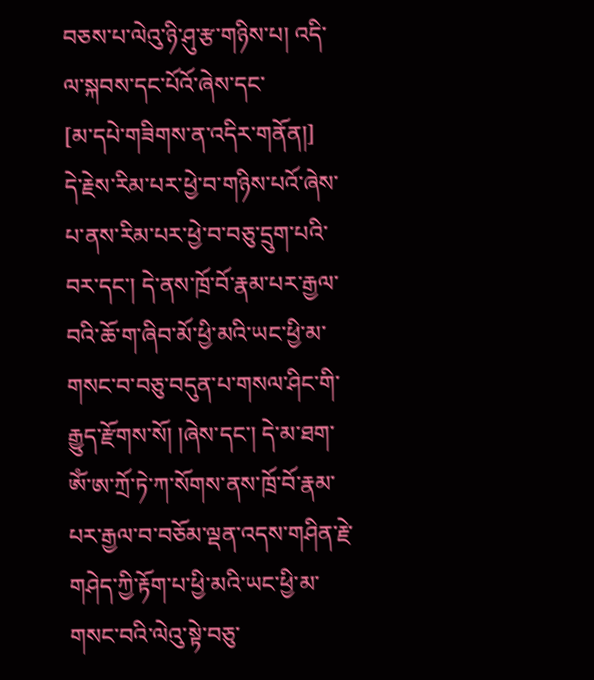བཅས་པ་ལེའུ་ཉི་ཤུ་རྩ་གཉིས་པ། འདི་ལ་སྐབས་དང་པོའོ་ཞེས་དང་
[མ་དཔེ་གཟིགས་ན་འདིར་གནོན།]
དེ་རྗེས་རིམ་པར་ཕྱེ་བ་གཉིས་པའོ་ཞེས་པ་ནས་རིམ་པར་ཕྱེ་བ་བཅུ་དྲུག་པའི་བར་དང་། དེ་ནས་ཁྲོ་བོ་རྣམ་པར་རྒྱལ་བའི་ཆོ་ག་ཞིབ་མོ་ཕྱི་མའི་ཡང་ཕྱི་མ་གསང་བ་བཅུ་བདུན་པ་གསལ་ཤིང་གི་རྒྱུད་རྫོགས་སོ། །ཞེས་དང་། དེ་མ་ཐག་ཨོཾ་ཨ་ཀྲོ་ཏེ་ཀ་སོགས་ནས་ཁྲོ་བོ་རྣམ་པར་རྒྱལ་བ་བཅོམ་ལྡན་འདས་གཤིན་རྗེ་གཤེད་ཀྱི་རྟོག་པ་ཕྱི་མའི་ཡང་ཕྱི་མ་གསང་བའི་ལེའུ་སྟེ་བཅུ་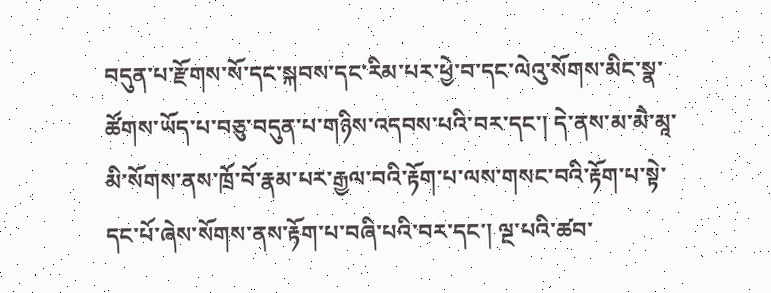བདུན་པ་རྫོགས་སོ་དང་སྐབས་དང་རིམ་པར་ཕྱེ་བ་དང་ལེའུ་སོགས་མིང་སྣ་ཚོགས་ཡོད་པ་བཅུ་བདུན་པ་གཉིས་འདབས་པའི་བར་དང་། དེ་ནས་མ་མཻ་མཱ་མི་སོགས་ནས་ཁྲོ་བོ་རྣམ་པར་རྒྱལ་བའི་རྟོག་པ་ལས་གསང་བའི་རྟོག་པ་སྟེ་དང་པོ་ཞེས་སོགས་ནས་རྟོག་པ་བཞི་པའི་བར་དང་། ལྔ་པའི་ཚབ་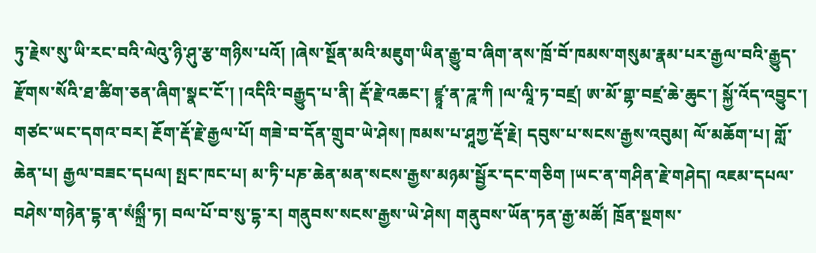ཏུ་རྗེས་སུ་ཡི་རང་བའི་ལེའུ་ཉི་ཤུ་རྩ་གཉིས་པའོ། །ཞེས་སྔོན་མའི་མཇུག་ཡིན་རྒྱུ་བ་ཞིག་ནས་ཁྲོ་བོ་ཁམས་གསུམ་རྣམ་པར་རྒྱལ་བའི་རྒྱུད་རྫོགས་སོའི་ཐ་ཚིག་ཅན་ཞིག་སྣང་ངོ་། །འདིའི་བརྒྱུད་པ་ནི། རྡོ་རྗེ་འཆང་། ཛྙཱ་ན་ཌཱ་ཀི །ལ་ལཱི་ཏ་བཛྲ། ཨ་མོ་གྷ་བཛྲ་ཆེ་ཆུང་། སྐྱོ་འོད་འབྱུང་། གཙང་ཡང་དགའ་བར། རྔོག་རྡོ་རྗེ་རྒྱལ་པོ། གཟེ་བ་དོན་གྲུབ་ཡེ་ཤེས། ཁམས་པ་ཤཱཀྱ་རྡོ་རྗེ། དབུས་པ་སངས་རྒྱས་འབུམ། ལོ་མཆོག་པ། གློ་ཆེན་པ། རྒྱལ་བཟང་དཔལ། སྤང་ཁང་པ། མ་ཏི་པཎ་ཆེན་མན་སངས་རྒྱས་མཉམ་སྦྱོར་དང་གཅིག །ཡང་ན་གཤིན་རྗེ་གཤེད། འཇམ་དཔལ་བཤེས་གཉེན་དྷ་ན་སཾསྐྲྀ་ཏ། བལ་པོ་བ་སུ་དྷ་ར། གནུབས་སངས་རྒྱས་ཡེ་ཤེས། གནུབས་ཡོན་ཏན་རྒྱ་མཚོ། ཁྲོན་སྔགས་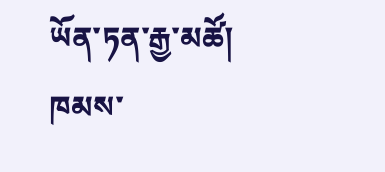ཡོན་ཏན་རྒྱ་མཚོ། ཁམས་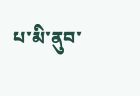པ་མི་ནུབ་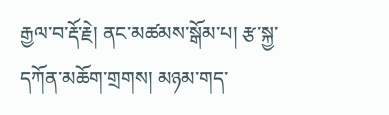རྒྱལ་བ་རྡོ་རྗེ། ནང་མཚམས་སྒོམ་པ། རྩ་སྐྱ་དཀོན་མཆོག་གྲགས། མཉམ་གད་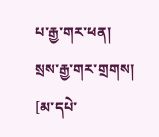པ་རྒྱ་གར་ཕན། སྲས་རྒྱ་གར་གྲགས།
[མ་དཔེ་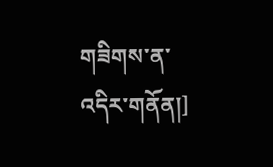གཟིགས་ན་འདིར་གནོན།]